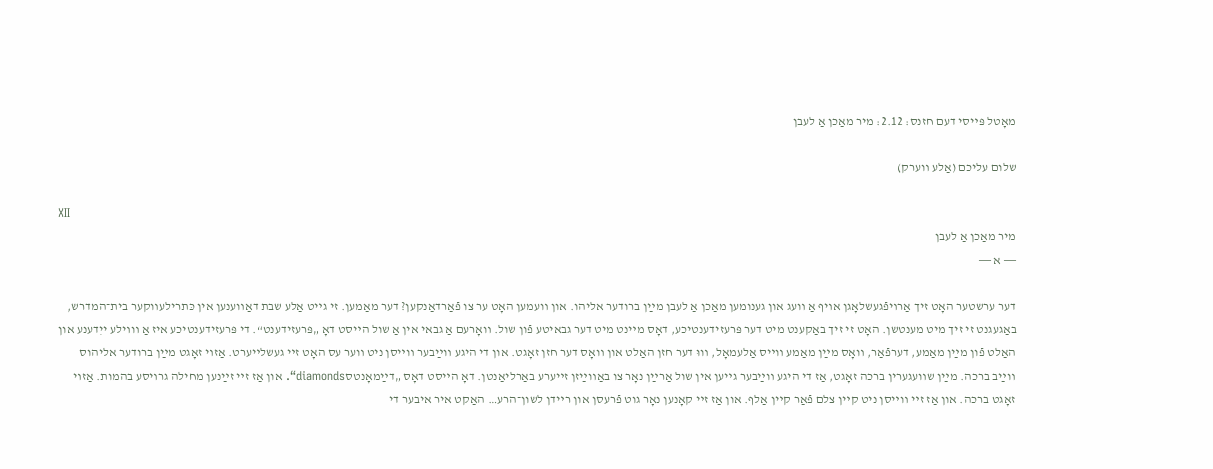מאָטל פּײסי דעם חזנס: 2.12: מיר מאַכן אַ לעבן

שלום עליכם (אַלע װערק)

XII
מיר מאַכן אַ לעבן
― א ―

דער ערשטער האָט זיך אַרױפֿגעשלאָגן אױף אַ װעג און גענומען מאַכן אַ לעבן מײַן ברודער אליהו. און װעמען האָט ער צו פֿאַרדאַנקען? דער מאַמען. זי גײט אַלע שבת דאַװענען אין כּתרילעװקער בית־המדרש, באַגעגנט זי זיך מיט מענטשן. האָט זי זיך באַקענט מיט דער פּרעזידענטיכע, דאָס מײנט מיט דער גבאיטע פֿון שול. װאָרעם אַ גבאי אין אַ שול הײסט דאָ „פּרעזידענט“. די פּרעזידענטיכע איז אַ װױלע ייִדענע און האַלט פֿון מײַן מאַמע, דערפֿאַר, װאָס מײַן מאַמע װײס אַלעמאָל, װוּ דער חזן האַלט און װאָס דער חזן זאָגט. און די היגע װײַבער װײסן ניט װער עס האָט זײ געשלײערט. אַזױ זאָגט מײַן ברודער אליהוס װײַב ברכה. מײַן שװעגערין ברכה זאָגט, אַז די היגע װײַבער גײען אין שול אַרײַן נאָר צו באַװײַזן זײערע באַרליאַנטן. דאָ הײסט דאָס „דײַמאָנטסdiamonds“. און אַז זײ זײַנען מחילה גרױסע בהמות. אַזױ זאָגט ברכה. און אַז זײ װײסן ניט קײן צלם פֿאַר קײן אַלף. און אַז זײ קאָנען נאָר גוט פֿרעסן און רײדן לשון־הרע… האַקט איר איבער די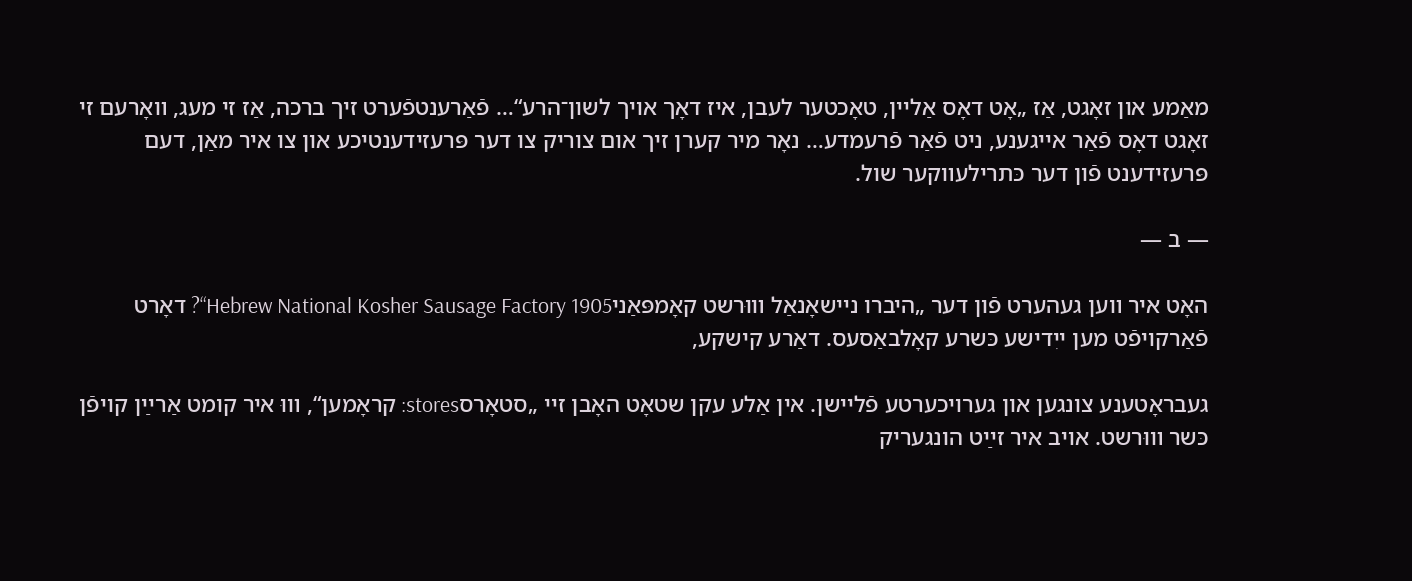מאַמע און זאָגט, אַז „אָט דאָס אַלײן, טאָכטער לעבן, איז דאָך אױך לשון־הרע“… פֿאַרענטפֿערט זיך ברכה, אַז זי מעג, װאָרעם זי זאָגט דאָס פֿאַר אײגענע, ניט פֿאַר פֿרעמדע… נאָר מיר קערן זיך אום צוריק צו דער פּרעזידענטיכע און צו איר מאַן, דעם פּרעזידענט פֿון דער כּתרילעװקער שול.

― ב ―

האָט איר װען געהערט פֿון דער „היברו נײשאָנאַל װוּרשט קאָמפּאַניHebrew National Kosher Sausage Factory 1905“? דאָרט פֿאַרקױפֿט מען ייִדישע כּשרע קאָלבאַסעס. דאַרע קישקע,

געבראָטענע צונגען און גערױכערטע פֿלײשן. אין אַלע עקן שטאָט האָבן זײ „סטאָרסstores: קראָמען“, װוּ איר קומט אַרײַן קױפֿן כּשר װוּרשט. אױב איר זײַט הונגעריק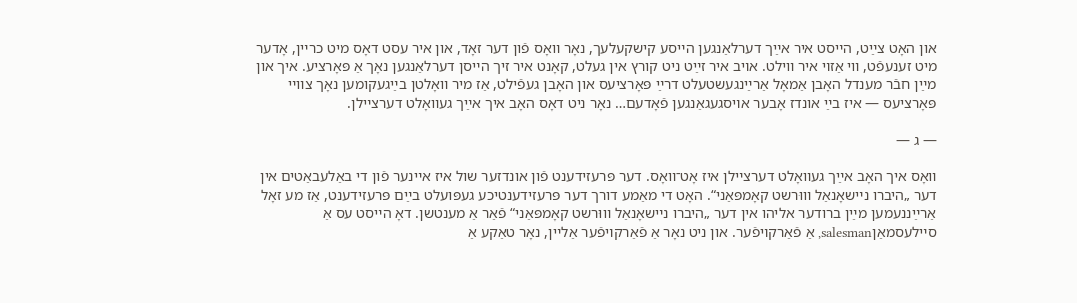און האָט צײַט, הײסט איר אײַך דערלאַנגען הײסע קישקעלעך, נאָר װאָס פֿון דער זאָד, און איר עסט דאָס מיט כרײן, אָדער מיט זענעפֿט, װי אַזױ איר װילט. אױב איר זײַט ניט קורץ אין געלט, קאָנט איר זיך הײסן דערלאַנגען נאָך אַ פּאָרציע. איך און מײַן חבֿר מענדל האָבן אַמאָל אַרײַנגעשטעלט דרײַ פּאָרציעס און האָבן געפֿילט, אַז מיר װאָלטן בײַגעקומען נאָך צװײ פּאָרציעס ― איז בײַ אונדז אָבער אױסגעגאַנגען פֿאָדעם… נאָר ניט דאָס האָב איך אײַך געװאָלט דערצײלן.

― ג ―

װאָס איך האָב אײַך געװאָלט דערצײלן איז אָט־װאָס. דער פּרעזידענט פֿון אונדזער שול איז אײנער פֿון די באַלעבאַטים אין דער „היברו נײשאָנאַל װוּרשט קאָמפּאַני“. האָט די מאַמע דורך דער פּרעזידענטיכע געפּועלט בײַם פּרעזידענט, אַז מע זאָל אַרײַננעמען מײַן ברודער אליהו אין דער „היברו נײשאָנאַל װוּרשט קאָמפּאַני“ פֿאַר אַ מענטשן. דאָ הײסט עס אַ סײלעסמאַןsalesman, אַ פֿאַרקױפֿער. און ניט נאָר אַ פֿאַרקױפֿער אַלײן, נאָר טאַקע אַ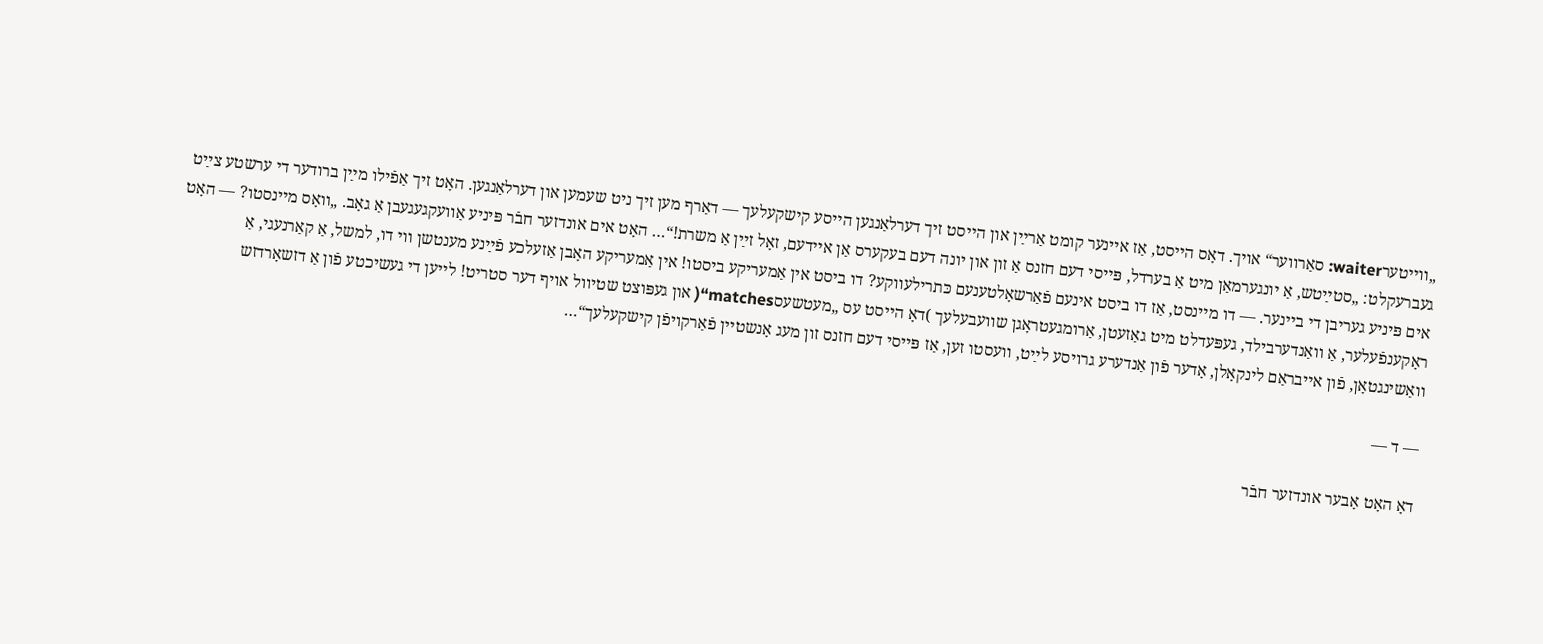„װײטערwaiter: סאַרװער“ אױך. דאָס הײסט, אַז אײנער קומט אַרײַן און הײסט זיך דערלאַנגען הײסע קישקעלעך ― דאַרף מען זיך ניט שעמען און דערלאַנגען. האָט זיך אַפֿילו מײַן ברודער די ערשטע צײַט געברעקלט: „סטײַטש, אַ יונגערמאַן מיט אַ בערדל, פּײסי דעם חזנס אַ זון און יונה דעם בעקערס אַן אײדעם, זאָל זײַן אַ משרת!“… האָט אים אונדזער חבֿר פּיניע אַװעקגעגעבן אַ גאָב. „װאָס מײנסטו? ― האָט אים פּיניע געריבן די בײנער. ― דו מײנסט, אַז דו ביסט אינעם פֿאַרשאָלטענעם כּתרילעװקע? דו ביסט אין אַמעריקע ביסטו! אין אַמעריקע האָבן אַזעלכע פֿײַנע מענטשן װי דו, למשל, אַ קאַרנעגי, אַ ראָקענפֿעלער, אַ װאַנדערבילד, געפּעדלט מיט גאַזעטן, אַרומגעטראָגן שװעבעלעך )דאָ הײסט עס „מעטשעסmatches“( און געפּוצט שטיװל אױף דער סטריט! לײען די געשיכטע פֿון אַ דזשאָרדזש װאַשינגטאָן, פֿון אײבראַם לינקאָלן, אָדער פֿון אַנדערע גרױסע לײַט, װעסטו זען, אַז פּײסי דעם חזנס זון מעג אָנשטײן פֿאַרקױפֿן קישקעלעך“…

― ד ―

דאָ האָט אָבער אונדזער חבֿר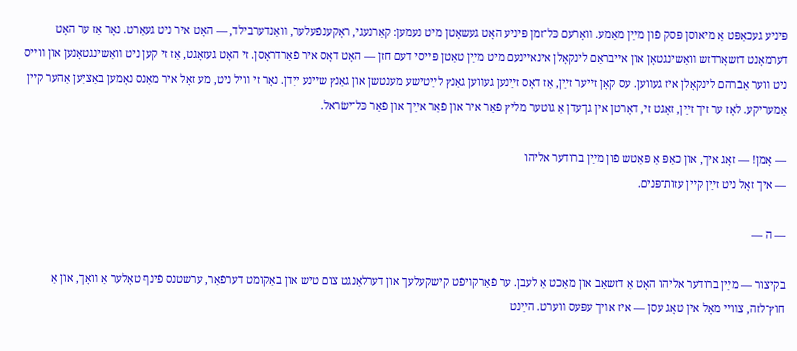פּיניע געכאַפּט אַ מיאוסן פּסק פֿון מײַן מאַמע. װאָרעם כּל־זמן פּיניע האָט געשאָטן מיט נעמען: קאַרנעגי, ראָקענפֿעלער, װאַנדערבילד, ― האָט איר ניט געאַרט. נאָר אַז ער האָט דערמאָנט דזשאָרדזש װאַשינגטאָן און אײבראַם לינקאָלן אינאײנעם מיט מײַן טאַטן פּײסי דעם חזן ― האָט דאָס איר פֿאַרדראָסן. זי האָט געזאָגט, אַז זי קען ניט װאַשינגטאָנען און װײס ניט װער אַבֿרהם לינקאָלן איז געװען. עס קאָן זײער זײַן, אַז דאָס זײַנען געװען גאַנץ לײַטישע מענטשן און גאַנץ שײנע ייִדן. נאָר זי װיל ניט, מע זאָל איר מאַנס נאָמען באַציִען אַהער קײן אַמעריקע. לאָז ער זיך זײַן, זאָגט זי, דאָרטן אין גן־עדן אַ גוטער מליץ פֿאַר איר און פֿאַר אײַך און פֿאַר כּל־ישׂראל.

― אָמן! ― זאָג איך, און כאַפּ אַ פּאַטש פֿון מײַן ברודער אליהו
― איך זאָל ניט זײַן קײן עזות־פּנים.

― ה ―

בקיצור ― מײַן ברודער אליהו האָט אַ דזשאַב און מאַכט אַ לעבן. ער פֿאַרקױפֿט קישקעלעך און דערלאַנגט צום טיש און באַקומט דערפֿאַר, ערשטנס פֿינף טאָלער אַ װאָך, און אַ חוץ־לזה, צװײ מאָל אין טאָג עסן ― איז אױך עפּעס װערט. הײַנט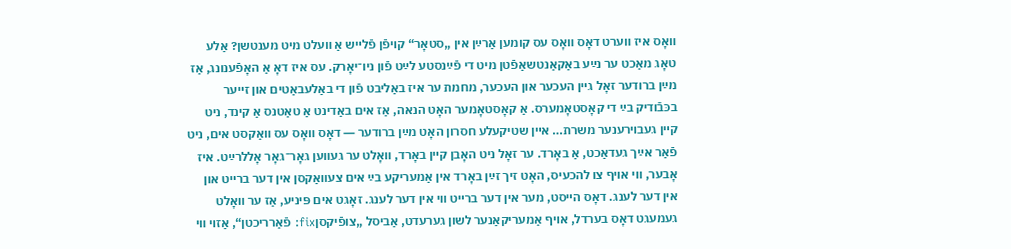װאָס איז װערט דאָס װאָס עס קומען אַרײַן אין „סטאָר“ קױפֿן פֿלײש אַ װעלט מיט מענטשן? אַלע טאָג מאַכט ער נײַע באַקאַנטשאַפֿטן מיט די פֿײַנסטע לײַט פֿון ניו־יאָרק. עס איז דאָ אַ האָפֿענונג, אַז מײַן ברודער זאָל גײן העכער און העכער, מחמת ער איז באַליבט פֿון די באַלעבאַטים און זײער בכּבֿודיק בײַ די קאָסטאָמערס. אַ קאָסטאָמער האָט הנאה, אַז אים באַדינט אַ טאַטנס אַ קינד, ניט קײן געבױרענער משרת… אײן שטיקעלע חסרון האָט מײַן ברודער ― דאָס װאָס עס װאַקסט אים, ניט פֿאַר אײַך געדאַכט, אַ באָרד. ער זאָל ניט האָבן קײן באָרד, װאָלט ער געװען גאָר־גאָר אָללרײַט. איז אָבער, װי אױף צו להכעיס, האָט זיך זײַן באָרד אין אַמעריקע בײַ אים צעװאַקסן אין דער ברײט און אין דער לענג. דאָס הײסט, מער אין דער ברײט װי אין דער לענג. זאָגט אים פּיניע, אַז ער װאָלט געמעגט דאָס בערדל, אױף אַמעריקאַנער לשון גערעדט, אַביסל „צופֿיקסןfix: פֿאַרריכטן“, אַזױ װי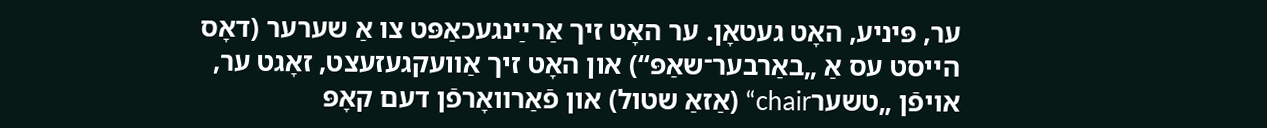ער, פּיניע, האָט געטאָן. ער האָט זיך אַרײַנגעכאַפּט צו אַ שערער (דאָס הײסט עס אַ „באַרבער־שאַפּ“) און האָט זיך אַװעקגעזעצט, זאָגט ער, אױפֿן „טשערchair“ (אַזאַ שטול) און פֿאַרװאָרפֿן דעם קאָפּ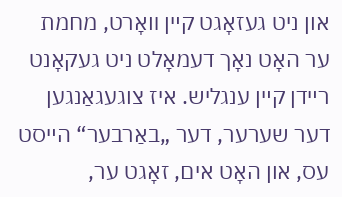און ניט געזאָגט קײן װאָרט, מחמת ער האָט נאָך דעמאָלט ניט געקאָנט רײדן קײן ענגליש. איז צוגעגאַנגען דער שערער, דער „באַרבער“ הײסט עס, און האָט אים, זאָגט ער,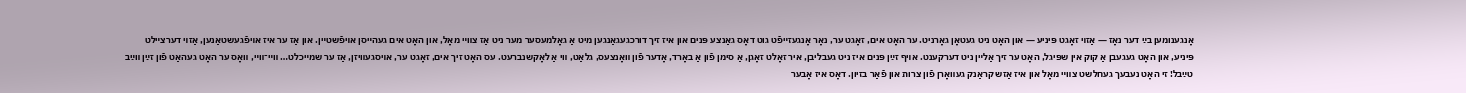אָנגענומען בײַ דער נאָז ― אַזױ זאָגט פּיניע ― און האָט ניט געטאָן גאָרניט. ער האָט אים, זאָגט ער, נאָר אָנגעזײפֿט גוט דאָס גאַנצע פּנים און איז זיך דורכגעגאַנגען מיט אַ גאָלמעסער מער ניט אַז צװײ מאָל, און האָט אים געהײסן אױפֿשטײן. און אַז ער איז אױפֿגעשטאַנען, אַזױ דערצײלט פּיניע, און האָט געגעבן אַ קוק אין שפּיגל, האָט ער זיך אַלײן ניט דערקענט. אױף זײַן פּנים איז ניט געבליבן, איר זאָלט זאָגן, אַ סימן פֿון אַ באָרד, אָדער פֿון װאָנצעס, גלאַט, װי אַ לאָקשנברעט. עס האָט זיך אים, זאָגט ער, אױסגעװיזן, אַז ער שמײכלט… װײ־װײ, װאָס ער האָט געהאַט פֿון זײַן װײַב טײַבל! זי האָט נעבעך געחלשט צװײ מאָל און איז אַזש קראַנק געװאָרן פֿון צרות און פֿאַר בזיון. דאָס איז אָבער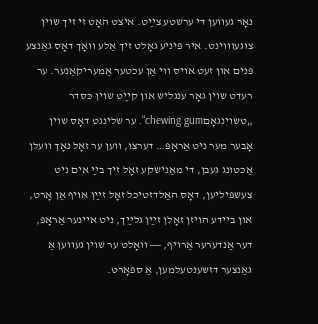נאָר געװען די ערשטע צײַט. איצט האָט זי זיך שױן צוגעװױנט. איר פּיניע גאָלט זיך אַלע װאָך דאָס גאַנצע פּנים און זעט אױס װי אַן עכטער אַמעריקאַנער. ער רעדט שױן גאָר ענגליש און קײַט שױן כּסדר „טשויִנגאָםchewing gum“. ער שלינגט דאָס שױן אָבער מער ניט אַראָפּ… דערצו, װען ער זאָל נאָך װעלן אַכטונג געבן, די מאַנישקע זאָל זיך בײַ אים ניט צעשפּיליען, דאָס האַלדזטיכל זאָל זײַן אױף אַן אָרט, און בײדע הױזן זאָלן זײַן גלײַך, ניט אײנער אַראָפּ, דער אַנדערער אַרױף, ― װאָלט ער שױן געװען אַ גאַנצער דזשענטעלמען, אַ ספּאָרט.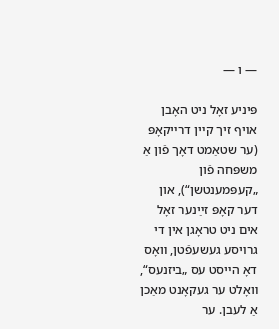― ו ―

פּיניע זאָל ניט האָבן אױף זיך קײן דרײקאָפּ (ער שטאַמט דאָך פֿון אַ משפּחה פֿון „קעפּמענטשן“), און דער קאָפּ זײַנער זאָל אים ניט טראָגן אין די גרױסע געשעפֿטן, װאָס דאָ הײסט עס „ביזנעס“, װאָלט ער געקאָנט מאַכן אַ לעבן. ער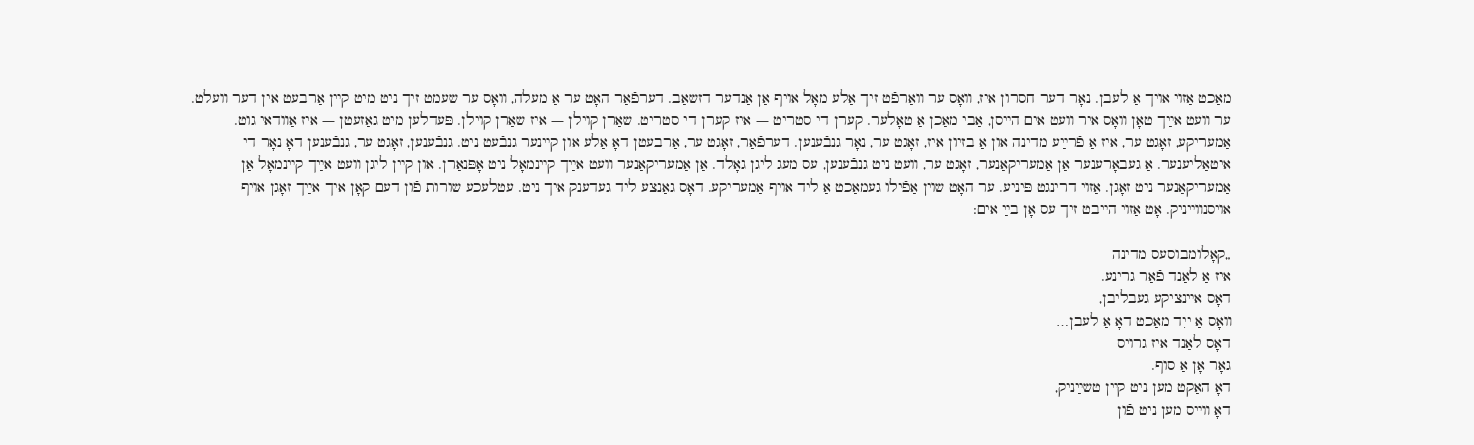מאַכט אַזױ אױך אַ לעבן. נאָר דער חסרון איז, װאָס ער װאַרפֿט זיך אַלע מאָל אױף אַן אַנדער דזשאַב. דערפֿאַר האָט ער אַ מעלה, װאָס ער שעמט זיך ניט מיט קײן אַרבעט אין דער װעלט. ער װעט אײַך טאָן װאָס איר װעט אים הײסן, אַבי מאַכן אַ טאָלער. קערן די סטריט ― איז קערן די סטריט. שאַרן קױלן ― איז שאַרן קױלן. פּעדלען מיט גאַזעטן ― איז אַװדאי גוט. אַמעריקע, זאָגט ער, איז אַ פֿרײַע מדינה און אַ בזיון איז, זאָגט ער, נאָר גנבֿענען. דערפֿאַר, זאָגט ער, אַרבעטן דאָ אַלע און קײנער גנבֿעט ניט. גנבֿענען, זאָגט ער, גנבֿענען דאָ נאָר די איטאַליענער. אַ געבאָרענער אַן אַמעריקאַנער, זאָגט ער, װעט ניט גנבֿענען, עס מעג ליגן גאָלד. אַן אַמעריקאַנער װעט אײַך קײנמאָל ניט אָפּנאַרן. און קײן ליגן װעט אײַך קײנמאָל אַן אַמעריקאַנער ניט זאָגן. אַזױ דרינגט פּיניע. ער האָט שױן אַפֿילו געמאַכט אַ ליד אױף אַמעריקע. דאָס גאַנצע ליד געדענק איך ניט. עטלעכע שורות פֿון דעם קאָן איך אײַך זאָגן אױף אױסנװײניק. אָט אַזױ הײבט זיך עס אָן בײַ אים:

„קאָלומבוסעס מדינה
איז אַ לאַנד פֿאַר גרינע.
דאָס אײנציקע געבליבן,
װאָס אַ ייִד מאַכט דאָ אַ לעבן…
דאָס לאַנד איז גרױס
גאָר אָן אַ סוף.
דאָ האַקט מען ניט קײן טשײַניק,
דאָ װײס מען ניט פֿון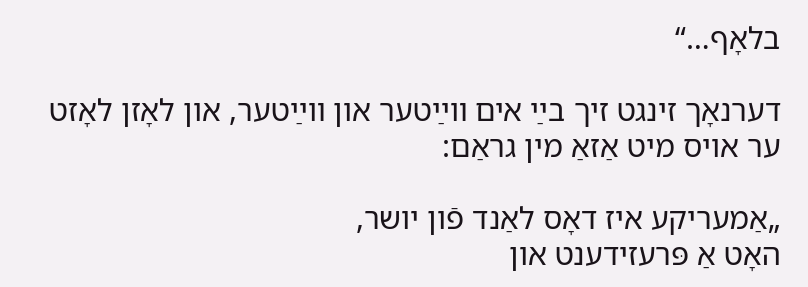בלאָף…“

דערנאָך זינגט זיך בײַ אים װײַטער און װײַטער, און לאָזן לאָזט ער אױס מיט אַזאַ מין גראַם:

„אַמעריקע איז דאָס לאַנד פֿון יושר,
האָט אַ פּרעזידענט און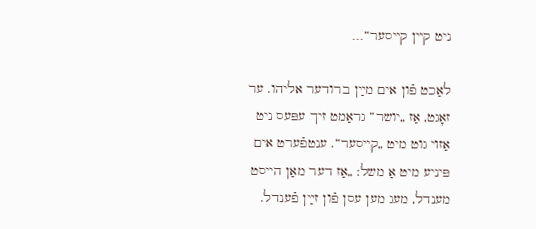ניט קײן קײסער“…

לאַכט פֿון אים מײַן ברודער אליהו. ער זאָגט, אַז „יושר“ גראַמט זיך עפּעס ניט אַזױ גוט מיט „קײסער“. ענטפֿערט אים פּיניע מיט אַ משל: „אַז דער מאַן הײסט מענדל, מעג מען עסן פֿון זײַן פֿענדל.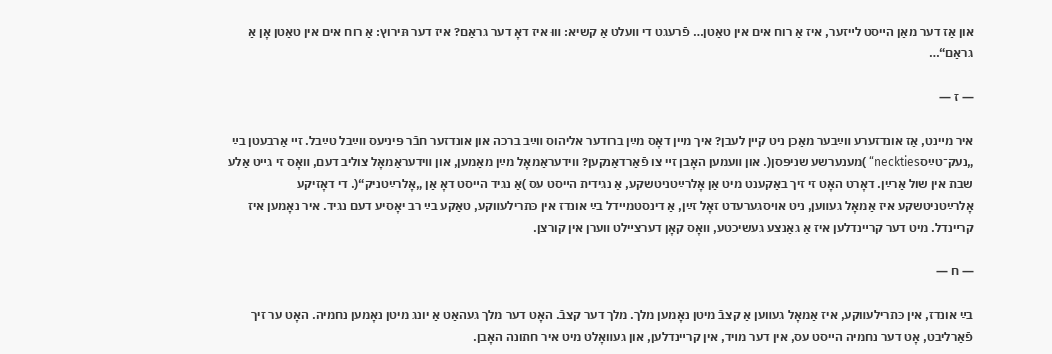און אַז דער מאַן הײסט לײזער, איז אַ רוח אים אין טאַטן… פֿרעגט די װעלט אַ קשיא: װוּ איז דאָ דער גראַם? איז דער תּירוץ: אַ רוח אים אין טאַטן אָן אַ גראַם“…

― ז ―

איר מײנט, אַז אונדזערע װײַבער מאַכן ניט קײן לעבן? איך מײן דאָס מײַן ברודער אליהוס װײַב ברכה און אונדזער חבֿר פּיניעס װײַבל טײַבל. זײ אַרבעטן בײַ „נעק־טײַסneckties“ )מענערשע שניפּסן(. און װעמען האָבן זײ צו פֿאַרדאַנקען? װידעראַמאָל מײַן מאַמען, און װידעראַמאָל צוליב דעם, װאָס זי גײט אַלע שבת אין שול אַרײַן. דאָרט האָט זי זיך באַקענט מיט אַן אָלרײַטניטשקע, אַ נגידית הײסט עס )אַ נגיד הײסט דאָ אַן „אָלרײַטניק“(. די דאָזיקע אָלרײַטניטשקע איז אַמאָל געװען, ניט אױסגערעדט זאָל זײַן, אַ דינסטמײדל בײַ אונדז אין כּתרילעװקע, טאַקע בײַ רב יאָסיע דעם נגיד. איר נאָמען איז קרײנדל. מיט דער קרײנדלען איז אַ גאַנצע געשיכטע, װאָס קאָן דערצײלט װערן אין קורצן.

― ח ―

בײַ אונדז, אין כּתרילעװקע, איז אַמאָל געװען אַ קצבֿ מיטן נאָמען מלך. מלך דער קצבֿ. האָט דער מלך געהאַט אַ יונג מיטן נאָמען נחמיה. האָט ער זיך פֿאַרליבט, אָט דער נחמיה הײסט עס, אין דער מױד, אין קרײנדלען, און געװאָלט מיט איר חתונה האָבן.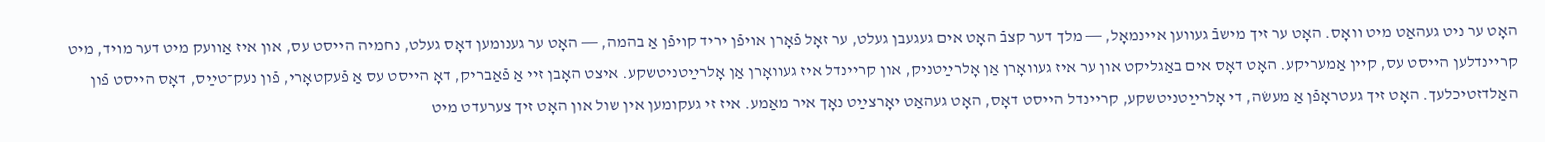האָט ער ניט געהאַט מיט װאָס. האָט ער זיך מישבֿ געװען אײנמאָל, ― מלך דער קצבֿ האָט אים געגעבן געלט, ער זאָל פֿאָרן אױפֿן יריד קױפֿן אַ בהמה, ― האָט ער גענומען דאָס געלט, נחמיה הײסט עס, און איז אַװעק מיט דער מױד, מיט קרײנדלען הײסט עס, קײן אַמעריקע. האָט דאָס אים באַגליקט און ער איז געװאָרן אַן אָלרײַטניק, און קרײנדל איז געװאָרן אַן אָלרײַטניטשקע. איצט האָבן זײ אַ פֿאַבריק, דאָ הײסט עס אַ פֿעקטאָרי, פֿון נעק־טײַס, דאָס הײסט פֿון האַלדזטיכלעך. האָט זיך געטראָפֿן אַ מעשׂה, די אָלרײַטניטשקע, קרײנדל הײסט דאָס, האָט געהאַט יאָרצײַט נאָך איר מאַמע. איז זי געקומען אין שול און האָט זיך צערעדט מיט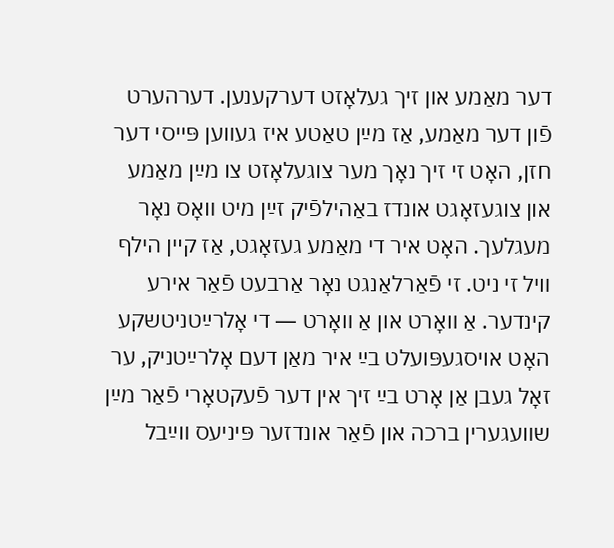דער מאַמע און זיך געלאָזט דערקענען. דערהערט פֿון דער מאַמע, אַז מײַן טאַטע איז געװען פּײסי דער חזן, האָט זי זיך נאָך מער צוגעלאָזט צו מײַן מאַמע און צוגעזאָגט אונדז באַהילפֿיק זײַן מיט װאָס נאָר מעגלעך. האָט איר די מאַמע געזאָגט, אַז קײן הילף װיל זי ניט. זי פֿאַרלאַנגט נאָר אַרבעט פֿאַר אירע קינדער. אַ װאָרט און אַ װאָרט ― די אָלרײַטניטשקע האָט אױסגעפּועלט בײַ איר מאַן דעם אָלרײַטניק, ער זאָל געבן אַן אָרט בײַ זיך אין דער פֿעקטאָרי פֿאַר מײַן שװעגערין ברכה און פֿאַר אונדזער פּיניעס װײַבל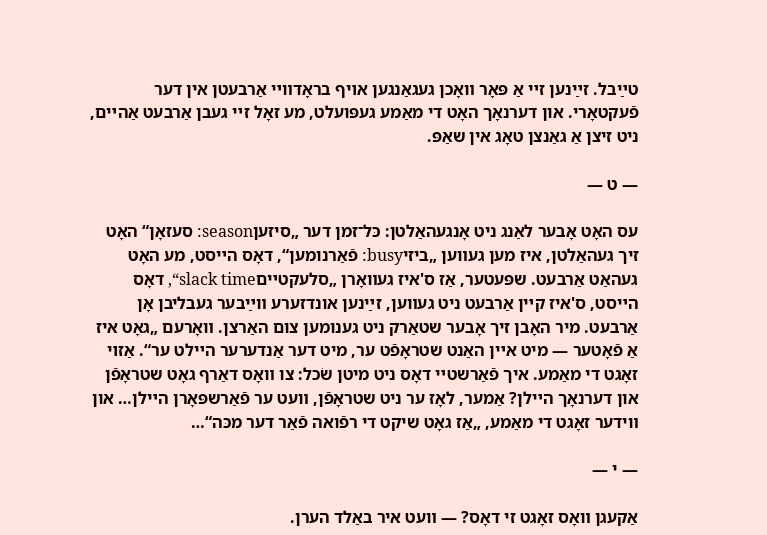טײַבל. זײַנען זײ אַ פּאָר װאָכן געגאַנגען אױף בראָדװײ אַרבעטן אין דער פֿעקטאָרי. און דערנאָך האָט די מאַמע געפּועלט, מע זאָל זײ געבן אַרבעט אַהײם, ניט זיצן אַ גאַנצן טאָג אין שאַפּ.

― ט ―

עס האָט אָבער לאַנג ניט אָנגעהאַלטן: כּל־זמן דער „סיזעןseason: סעזאָן“ האָט זיך געהאַלטן, איז מען געװען „ביזיbusy: פֿאַרנומען“, דאָס הײסט, מע האָט געהאַט אַרבעט. שפּעטער, אַז ס'איז געװאָרן „סלעקטײםslack time“, דאָס הײסט, ס'איז קײן אַרבעט ניט געװען, זײַנען אונדזערע װײַבער געבליבן אָן אַרבעט. מיר האָבן זיך אָבער שטאַרק ניט גענומען צום האַרצן. װאָרעם „גאָט איז אַ פֿאָטער ― מיט אײן האַנט שטראָפֿט ער, מיט דער אַנדערער הײלט ער“. אַזױ זאָגט די מאַמע. איך פֿאַרשטײ דאָס ניט מיטן שׂכל: צו װאָס דאַרף גאָט שטראָפֿן און דערנאָך הײלן? אַמער, לאָז ער ניט שטראָפֿן, װעט ער פֿאַרשפּאָרן הײלן… און װידער זאָגט די מאַמע, „אַז גאָט שיקט די רפֿואה פֿאַר דער מכּה“…

― י ―

אַקעגן װאָס זאָגט זי דאָס? ― װעט איר באַלד הערן.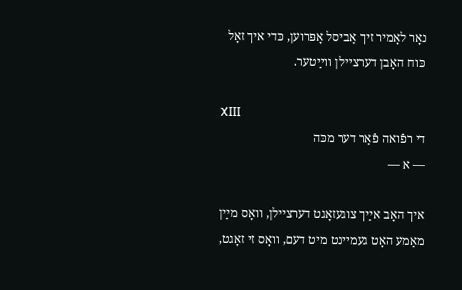נאָר לאָמיר זיך אַביסל אָפּרוען, כּדי איך זאָל כּוח האָבן דערצײלן װײַטער.

XIII
די רפֿואה פֿאַר דער מכּה
― א ―

איך האָב אײַך צוגעזאָגט דערצײלן, װאָס מײַן מאַמע האָט געמײנט מיט דעם, װאָס זי זאָגט,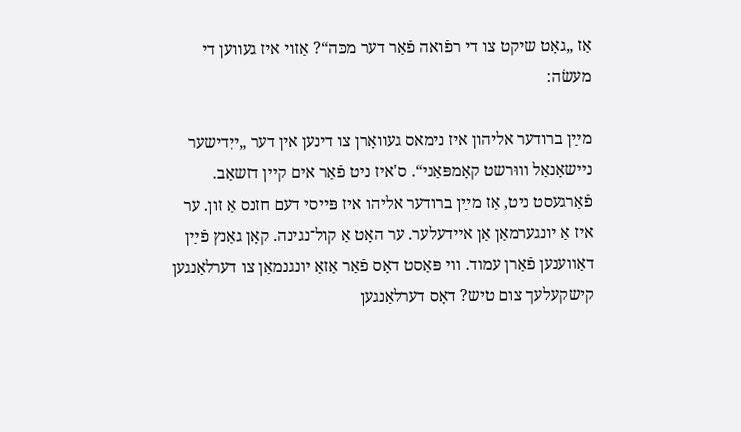אַז „גאָט שיקט צו די רפֿואה פֿאַר דער מכּה“? אַזױ איז געװען די מעשׂה:

מײַן ברודער אליהון איז נימאס געװאָרן צו דינען אין דער „ייִדישער נײשאָנאַל װוּרשט קאָמפּאַני“. ס'איז ניט פֿאַר אים קײן דזשאַב. פֿאַרגעסט ניט, אַז מײַן ברודער אליהו איז פּײסי דעם חזנס אַ זון. ער איז אַ יונגערמאַן אַן אײדעלער. ער האָט אַ קול־נגינה. קאָן גאַנץ פֿײַן דאַװענען פֿאַרן עמוד. װי פּאַסט דאָס פֿאַר אַזאַ יונגנמאַן צו דערלאַנגען קישקעלעך צום טיש? דאָס דערלאַנגען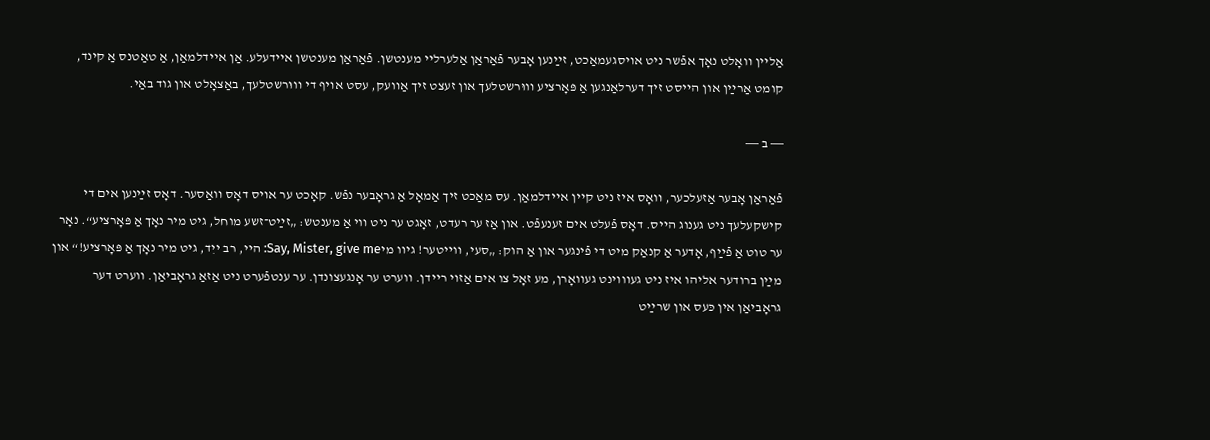אַלײן װאָלט נאָך אפֿשר ניט אױסגעמאַכט, זײַנען אָבער פֿאַראַן אַלערלײ מענטשן. פֿאַראַן מענטשן אײדעלע. אַן אײדלמאַן, אַ טאַטנס אַ קינד, קומט אַרײַן און הײסט זיך דערלאַנגען אַ פּאָרציע װוּרשטלעך און זעצט זיך אַװעק, עסט אױף די װוּרשטלעך, באַצאָלט און גוד באַי.

― ב ―

פֿאַראַן אָבער אַזעלכער, װאָס איז ניט קײן אײדלמאַן. עס מאַכט זיך אַמאָל אַ גראָבער נפֿש. קאָכט ער אױס דאָס װאַסער. דאָס זײַנען אים די קישקעלעך ניט גענוג הײס. דאָס פֿעלט אים זענעפֿט. און אַז ער רעדט, זאָגט ער ניט װי אַ מענטש: „זײַט־זשע מוחל, גיט מיר נאָך אַ פּאָרציע“. נאָר ער טוט אַ פֿײַף, אָדער אַ קנאַק מיט די פֿינגער און אַ הוק: „סעי, װײטער! גיװ מיSay, Mister, give me: הײ, רב ייִד, גיט מיר נאָך אַ פּאָרציע!“ און מײַן ברודער אליהו איז ניט געװױנט געװאָרן, מע זאָל צו אים אַזױ רײדן. װערט ער אָנגעצונדן. ער ענטפֿערט ניט אַזאַ גראָביאַן. װערט דער גראָביאַן אין כּעס און שרײַט